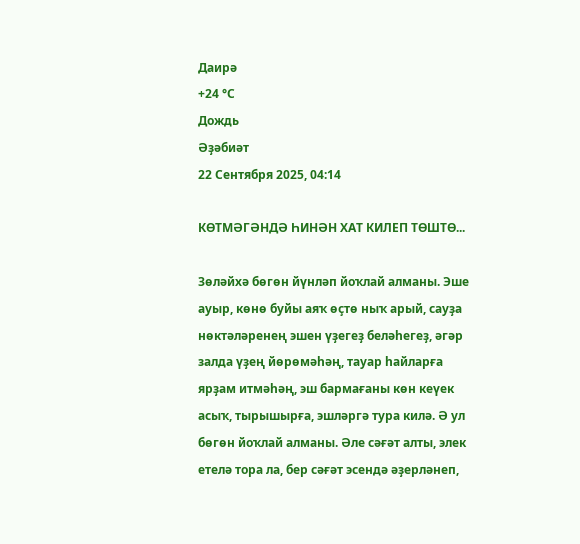Даирә
+24 °С
Дождь
Әҙәбиәт
22 Сентября 2025, 04:14

КӨТМӘГӘНДӘ ҺИНӘН ХАТ КИЛЕП ТӨШТӨ...

Зөләйхә бөгөн йүнләп йоҡлай алманы. Эше ауыр, көнө буйы аяҡ өҫтө ныҡ арый, сауҙа нөктәләренең эшен үҙегеҙ беләһегеҙ, әгәр залда үҙең йөрөмәһәң, тауар һайларға ярҙам итмәһәң, эш бармағаны көн кеүек асыҡ, тырышырға, эшләргә тура килә. Ә ул бөгөн йоҡлай алманы. Әле сәғәт алты, элек етелә тора ла, бер сәғәт эсендә әҙерләнеп,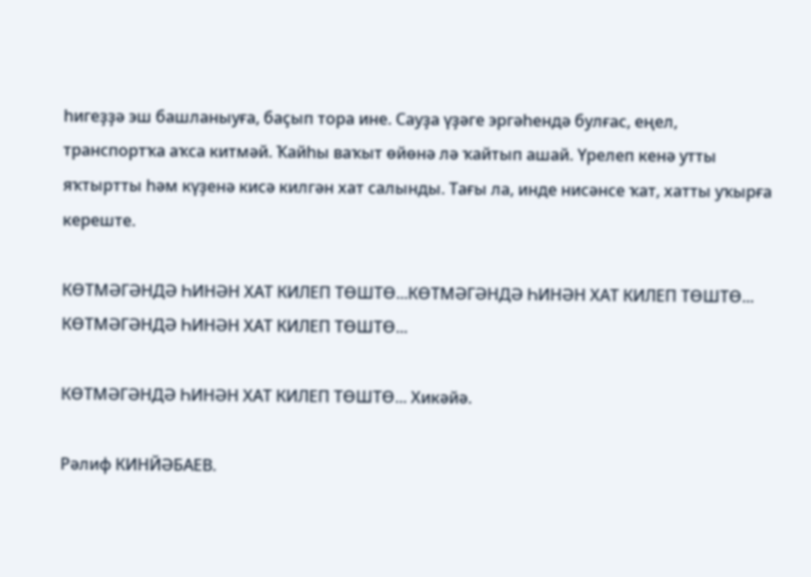һигеҙҙә эш башланыуға, баҫып тора ине. Сауҙа үҙәге эргәһендә булғас, еңел, транспортҡа аҡса китмәй. Ҡайһы ваҡыт өйөнә лә ҡайтып ашай. Үрелеп кенә утты яҡтыртты һәм күҙенә кисә килгән хат салынды. Тағы ла, инде нисәнсе ҡат, хатты уҡырға кереште.

КӨТМӘГӘНДӘ ҺИНӘН ХАТ КИЛЕП ТӨШТӨ...КӨТМӘГӘНДӘ ҺИНӘН ХАТ КИЛЕП ТӨШТӨ...
КӨТМӘГӘНДӘ ҺИНӘН ХАТ КИЛЕП ТӨШТӨ...

КӨТМӘГӘНДӘ ҺИНӘН ХАТ КИЛЕП ТӨШТӨ... Хикәйә.

Рәлиф КИНЙӘБАЕВ.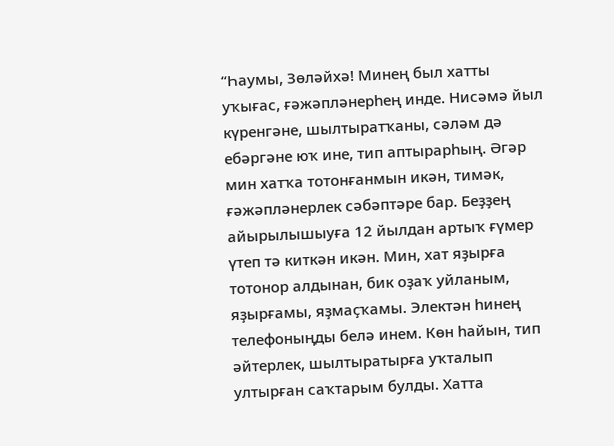“Һаумы, Зөләйхә! Минең был хатты уҡығас, ғәжәпләнерһең инде. Нисәмә йыл күренгәне, шылтыратҡаны, сәләм дә ебәргәне юҡ ине, тип аптырарһың. Әгәр мин хатҡа тотонғанмын икән, тимәк, ғәжәпләнерлек сәбәптәре бар. Беҙҙең айырылышыуға 12 йылдан артыҡ ғүмер үтеп тә киткән икән. Мин, хат яҙырға тотонор алдынан, бик оҙаҡ уйланым, яҙырғамы, яҙмаҫҡамы. Электән һинең телефоныңды белә инем. Көн һайын, тип әйтерлек, шылтыратырға уҡталып ултырған саҡтарым булды. Хатта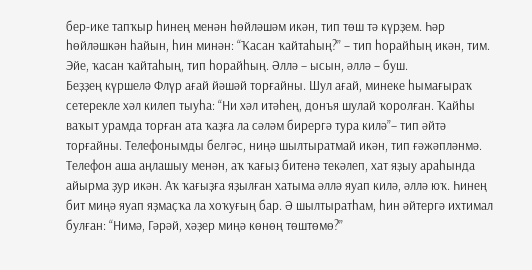бер-ике тапҡыр һинең менән һөйләшәм икән, тип төш тә күрҙем. Һәр һөйләшкән һайын, һин минән: “Ҡасан ҡайтаһың?” – тип һорайһың икән, тим. Эйе, ҡасан ҡайтаһың, тип һорайһың. Әллә – ысын, әллә – буш.
Беҙҙең күршелә Флүр ағай йәшәй торғайны. Шул ағай, минеке һымағыраҡ сетерекле хәл килеп тыуһа: “Ни хәл итәһең, донъя шулай ҡоролған. Ҡайһы ваҡыт урамда торған ата ҡаҙға ла сәләм бирергә тура килә”– тип әйтә торғайны. Телефонымды белгәс, ниңә шылтыратмай икән, тип ғәжәпләнмә. Телефон аша аңлашыу менән, аҡ ҡағыҙ битенә текәлеп, хат яҙыу араһында айырма ҙур икән. Аҡ ҡағыҙға яҙылған хатыма әллә яуап килә, әллә юҡ. Һинең бит миңә яуап яҙмаҫҡа ла хоҡуғың бар. Ә шылтыратһам, һин әйтергә ихтимал булған: “Нимә, Гәрәй, хәҙер миңә көнөң төштөмө?”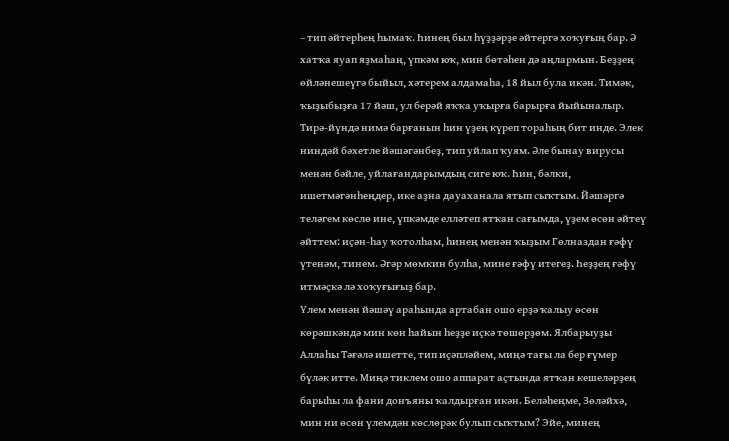– тип әйтерһең һымаҡ. Һинең был һүҙҙәрҙе әйтергә хоҡуғың бар. Ә хатҡа яуап яҙмаһаң, үпкәм юҡ, мин бөтәһен дә аңлармын. Беҙҙең өйләнешеүгә быйыл, хәтерем алдамаһа, 18 йыл була икән. Тимәк, ҡыҙыбыҙға 17 йәш, ул берәй яҡҡа уҡырға барырға йыйыналыр.
Тирә-йүндә нимә барғанын һин үҙең күреп тораһың бит инде. Элек ниндәй бәхетле йәшәгәнбеҙ, тип уйлап ҡуям. Әле бынау вирусы менән бәйле, уйлағандарымдың сиге юҡ. Һин, бәлки, ишетмәгәнһеңдер, ике аҙна дауаханала ятып сыҡтым. Йәшәргә теләгем көслө ине, үпкәмде елләтеп ятҡан сағымда, үҙем өсөн әйтеү әйттем: иҫән-һау ҡотолһам, һинең менән ҡыҙым Гөлназдан ғәфү үтенәм, тинем. Әгәр мөмкин булһа, мине ғәфү итегеҙ. Һеҙҙең ғәфү итмәҫкә лә хоҡуғығыҙ бар.
Үлем менән йәшәү араһында артабан ошо ерҙә ҡалыу өсөн көрәшкәндә мин көн һайын һеҙҙе иҫкә төшөрҙөм. Ялбарыуҙы Аллаһы Тәғәлә ишетте, тип иҫәпләйем, миңә тағы ла бер ғүмер бүләк итте. Миңә тиклем ошо аппарат аҫтында ятҡан кешеләрҙең барыһы ла фани донъяны ҡалдырған икән. Беләһеңме, Зөләйхә, мин ни өсөн үлемдән көслөрәк булып сыҡтым? Эйе, минең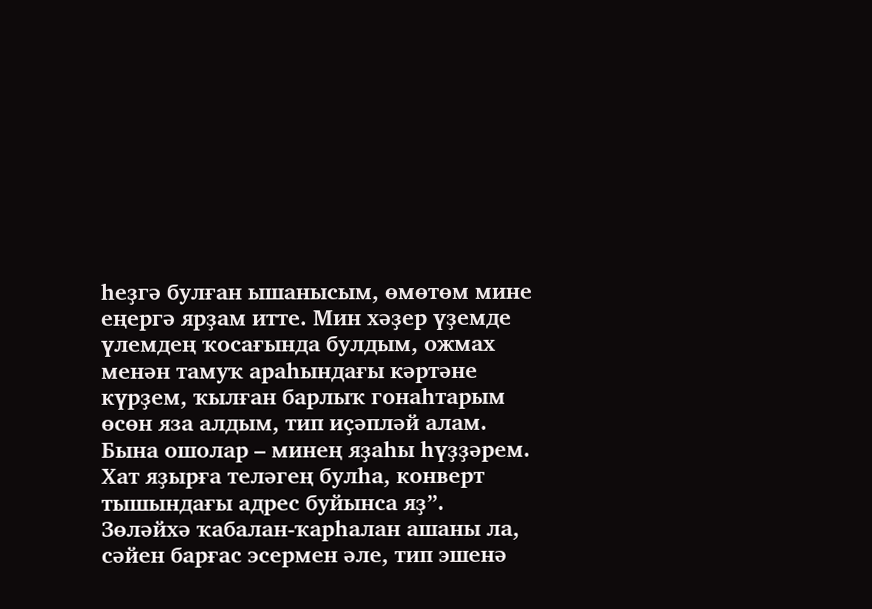һеҙгә булған ышанысым, өмөтөм мине еңергә ярҙам итте. Мин хәҙер үҙемде үлемдең ҡосағында булдым, ожмах менән тамуҡ араһындағы кәртәне күрҙем, ҡылған барлыҡ гонаһтарым өсөн яза алдым, тип иҫәпләй алам. Бына ошолар – минең яҙаһы һүҙҙәрем. Хат яҙырға теләгең булһа, конверт тышындағы адрес буйынса яҙ”.
Зөләйхә ҡабалан-ҡарһалан ашаны ла, сәйен барғас эсермен әле, тип эшенә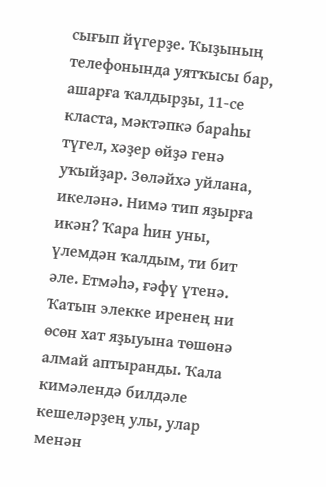сығып йүгерҙе. Ҡыҙының телефонында уятҡысы бар, ашарға ҡалдырҙы, 11-се класта, мәктәпкә бараһы түгел, хәҙер өйҙә генә уҡыйҙар. Зөләйхә уйлана, икеләнә. Нимә тип яҙырға икән? Ҡара һин уны, үлемдән ҡалдым, ти бит әле. Етмәһә, ғәфү үтенә. Ҡатын элекке иренең ни өсөн хат яҙыуына төшөнә алмай аптыранды. Ҡала кимәлендә билдәле кешеләрҙең улы, улар менән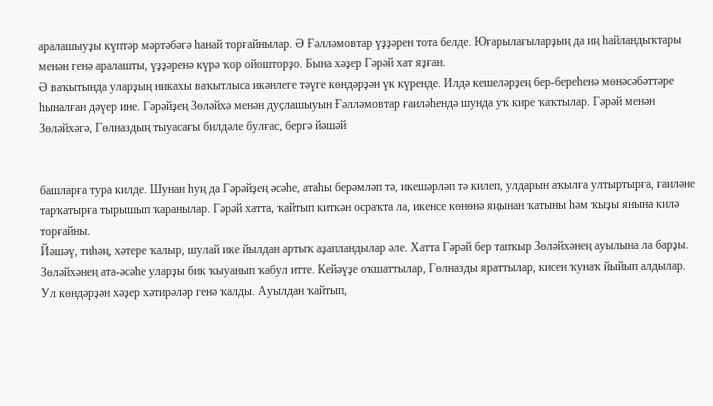аралашыуҙы күптәр мәртәбәгә һанай торғайнылар. Ә Ғәлләмовтар үҙҙәрен тота белде. Юғарылағыларҙың да иң һайландыҡтары менән генә аралашты, үҙҙәренә күрә ҡор ойошторҙо. Бына хәҙер Гәрәй хат яҙған.
Ә ваҡытында уларҙың никахы ваҡытлыса икәнлеге тәүге көндәрҙән үк күренде. Илдә кешеләрҙең бер-береһенә мөнәсәбәттәре һыналған дәүер ине. Гәрәйҙең Зөләйхә менән дуҫлашыуын Ғәлләмовтар ғаиләһендә шунда уҡ кире ҡаҡтылар. Гәрәй менән Зөләйхәгә, Гөлназдың тыуасағы билдәле булғас, бергә йәшәй


башларға тура килде. Шунан һуң да Гәрәйҙең әсәһе, атаһы берәмләп тә, икешәрләп тә килеп, улдарын аҡылға ултыртырға, ғаиләне тарҡатырға тырышып ҡаранылар. Гәрәй хатта, ҡайтып киткән осраҡта ла, икенсе көнөнә яңынан ҡатыны һәм ҡыҙы янына килә торғайны.
Йәшәү, тиһәң, хәтере ҡалыр, шулай ике йылдан артыҡ аҙапландылар әле. Хатта Гәрәй бер тапҡыр Зөләйхәнең ауылына ла барҙы. Зөләйхәнең ата-әсәһе уларҙы бик ҡыуанып ҡабул итте. Кейәүҙе оҡшаттылар, Гөлназды яраттылар, кисен ҡунаҡ йыйып алдылар. Ул көндәрҙән хәҙер хәтирәләр генә ҡалды. Ауылдан ҡайтып,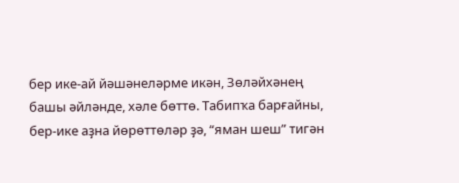бер ике-ай йәшәнеләрме икән, Зөләйхәнең башы әйләнде, хәле бөттө. Табипҡа барғайны, бер-ике аҙна йөрөттөләр ҙә, “яман шеш” тигән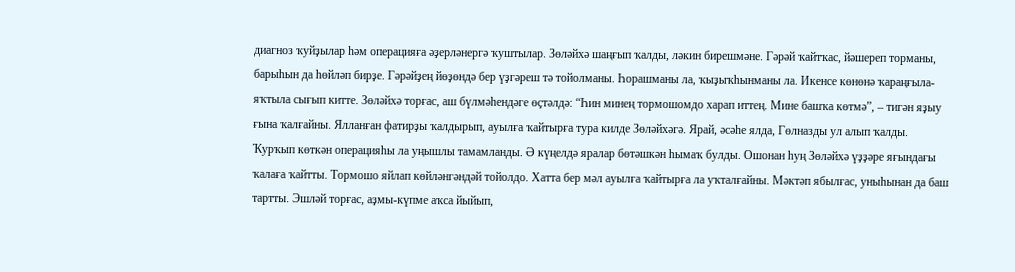диагноз ҡуйҙылар һәм операцияға әҙерләнергә ҡуштылар. Зөләйхә шаңғып ҡалды, ләкин бирешмәне. Гәрәй ҡайтҡас, йәшереп торманы, барыһын да һөйләп бирҙе. Гәрәйҙең йөҙөндә бер үҙгәреш тә тойолманы. Һорашманы ла, ҡыҙыҡһынманы ла. Икенсе көнөнә ҡараңғыла-яҡтыла сығып китте. Зөләйхә торғас, аш бүлмәһендәге өҫтәлдә: “Һин минең тормошомдо харап иттең. Мине башҡа көтмә”, – тигән яҙыу ғына ҡалғайны. Ялланған фатирҙы ҡалдырып, ауылға ҡайтырға тура килде Зөләйхәгә. Ярай, әсәһе ялда, Гөлназды ул алып ҡалды. Ҡурҡып көткән операцияһы ла уңышлы тамамланды. Ә күңелдә яралар бөтәшкән һымаҡ булды. Ошонан һуң Зөләйхә үҙҙәре яғындағы ҡалаға ҡайтты. Тормошо яйлап көйләнгәндәй тойолдо. Хатта бер мәл ауылға ҡайтырға ла уҡталғайны. Мәктәп ябылғас, уныһынан да баш тартты. Эшләй торғас, аҙмы-күпме аҡса йыйып,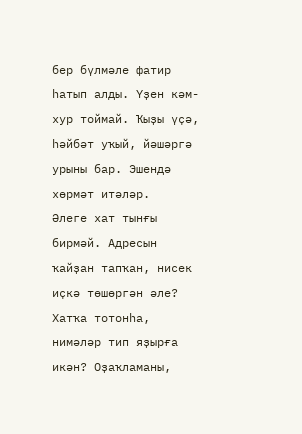бер бүлмәле фатир һатып алды. Үҙен кәм-хур тоймай. Ҡыҙы үҫә, һәйбәт уҡый, йәшәргә урыны бар. Эшендә хөрмәт итәләр.
Әлеге хат тынғы бирмәй. Адресын ҡайҙан тапҡан, нисек иҫкә төшөргән әле? Хатҡа тотонһа, нимәләр тип яҙырға икән? Оҙаҡламаны,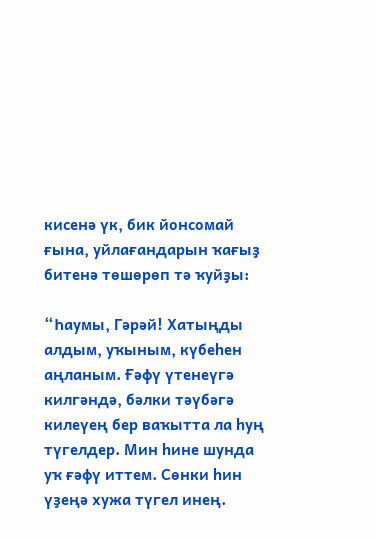кисенә үк, бик йонсомай ғына, уйлағандарын ҡағыҙ битенә төшөрөп тә ҡуйҙы:

“Һаумы, Гәрәй! Хатыңды алдым, уҡыным, күбеһен аңланым. Ғәфү үтенеүгә килгәндә, бәлки тәүбәгә килеүең бер ваҡытта ла һуң түгелдер. Мин һине шунда уҡ ғәфү иттем. Сөнки һин үҙеңә хужа түгел инең.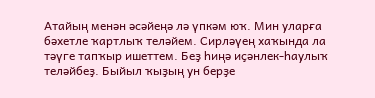Атайың менән әсәйеңә лә үпкәм юҡ. Мин уларға бәхетле ҡартлыҡ теләйем. Сирләүең хаҡында ла тәүге тапҡыр ишеттем. Беҙ һиңә иҫәнлек-һаулыҡ теләйбеҙ. Быйыл ҡыҙың ун берҙе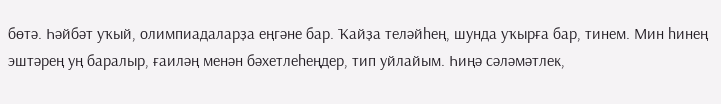бөтә. Һәйбәт уҡый, олимпиадаларҙа еңгәне бар. Ҡайҙа теләйһең, шунда уҡырға бар, тинем. Мин һинең эштәрең уң баралыр, ғаиләң менән бәхетлеһеңдер, тип уйлайым. Һиңә сәләмәтлек,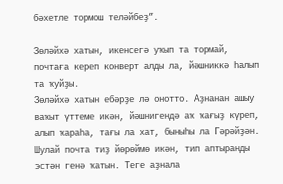бәхетле тормош теләйбеҙ”.

Зөләйхә хатын, икенсегә уҡып та тормай, почтаға кереп конверт алды ла, йәшниккә һалып та ҡуйҙы.
Зөләйхә хатын ебәрҙе лә онотто. Аҙнанан ашыу ваҡыт үттеме икән, йәшнигендә аҡ ҡағыҙ күреп, алып ҡараһа, тағы ла хат, быныһы ла Гәрәйҙән. Шулай почта тиҙ йөрөймө икән, тип аптыранды эстән генә ҡатын. Теге аҙнала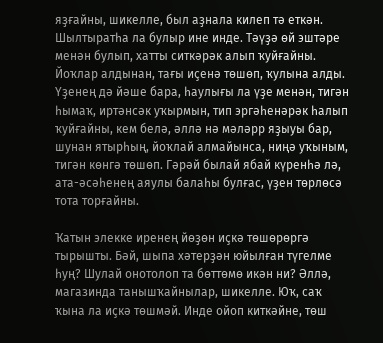яҙғайны, шикелле, был аҙнала килеп тә еткән. Шылтыратһа ла булыр ине инде. Тәүҙә өй эштәре менән булып, хатты ситкәрәк алып ҡуйғайны. Йоҡлар алдынан, тағы иҫенә төшөп, ҡулына алды. Үҙенең дә йәше бара, һаулығы ла үҙе менән, тигән һымаҡ, иртәнсәк уҡырмын, тип эргәһенәрәк һалып ҡуйғайны, кем белә, әллә нә мәләрр яҙыуы бар, шунан ятырһың, йоҡлай алмайынса, ниңә уҡыным, тигән көнгә төшөп. Гәрәй былай ябай күренһә лә, ата-әсәһенең аяулы балаһы булғас, үҙен төрлөсә тота торғайны.

Ҡатын элекке иренең йөҙөн иҫкә төшөрөргә тырышты. Бәй, шыпа хәтерҙән юйылған түгелме һуң? Шулай онотолоп та бөттөмө икән ни? Әллә, магазинда танышҡайнылар, шикелле. Юҡ, саҡ ҡына ла иҫкә төшмәй. Инде ойоп киткәйне, төш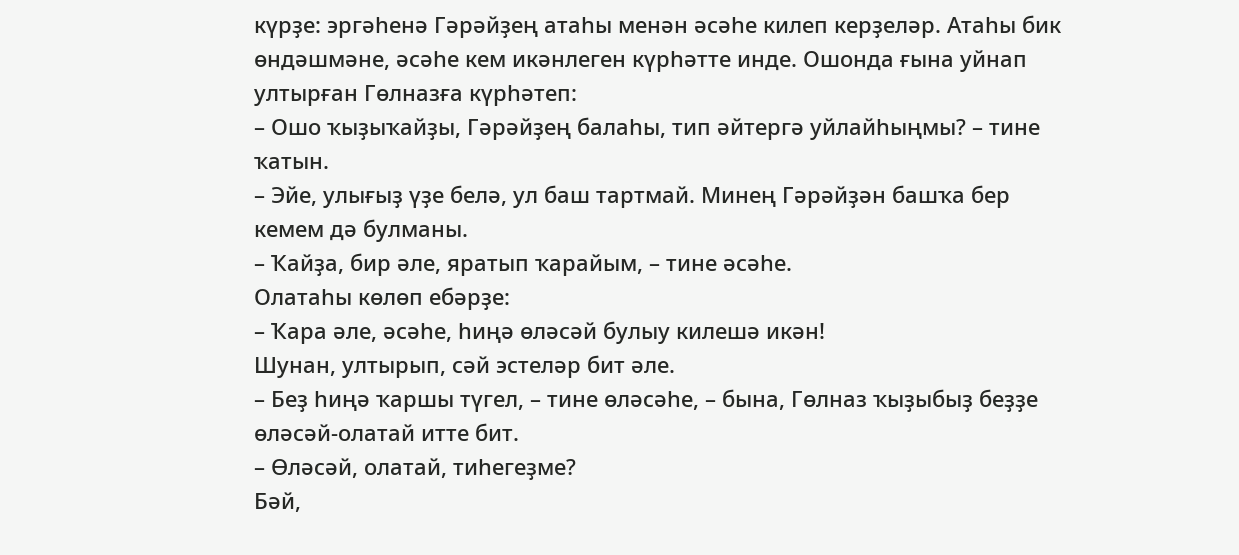күрҙе: эргәһенә Гәрәйҙең атаһы менән әсәһе килеп керҙеләр. Атаһы бик өндәшмәне, әсәһе кем икәнлеген күрһәтте инде. Ошонда ғына уйнап ултырған Гөлназға күрһәтеп:
– Ошо ҡыҙыҡайҙы, Гәрәйҙең балаһы, тип әйтергә уйлайһыңмы? – тине ҡатын.
– Эйе, улығыҙ үҙе белә, ул баш тартмай. Минең Гәрәйҙән башҡа бер кемем дә булманы.
– Ҡайҙа, бир әле, яратып ҡарайым, – тине әсәһе.
Олатаһы көлөп ебәрҙе:
– Ҡара әле, әсәһе, һиңә өләсәй булыу килешә икән!
Шунан, ултырып, сәй эстеләр бит әле.
– Беҙ һиңә ҡаршы түгел, – тине өләсәһе, – бына, Гөлназ ҡыҙыбыҙ беҙҙе өләсәй-олатай итте бит.
– Өләсәй, олатай, тиһегеҙме?
Бәй,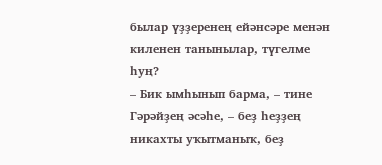былар үҙҙеренең ейәнсәре менән киленен танынылар, түгелме һуң?
– Бик ымһынып барма, – тине Гәрәйҙең әсәһе, – беҙ һеҙҙең никахты уҡытманыҡ, беҙ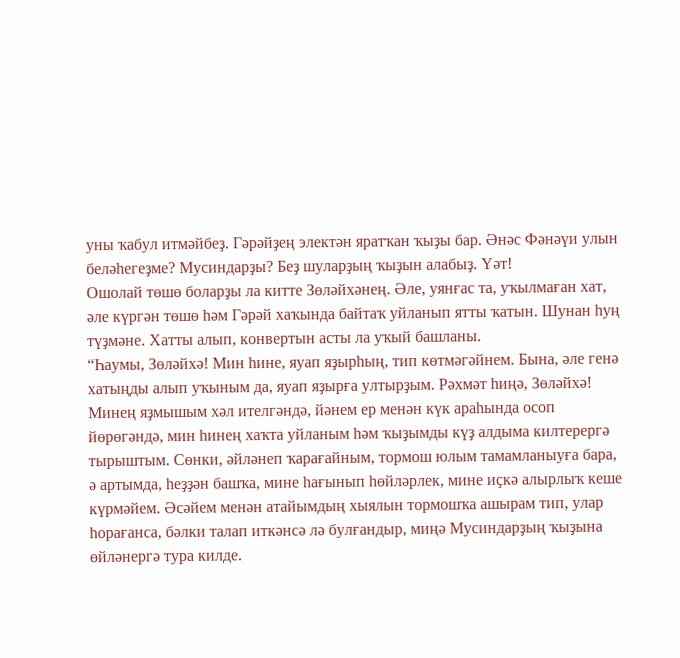уны ҡабул итмәйбеҙ. Гәрәйҙең электән яратҡан ҡыҙы бар. Әнәс Фәнәүи улын беләһегеҙме? Мусиндарҙы? Беҙ шуларҙың ҡыҙын алабыҙ. Үәт!
Ошолай төшө боларҙы ла китте Зөләйхәнең. Әле, уянғас та, уҡылмаған хат, әле күргән төшө һәм Гәрәй хаҡында байтаҡ уйланып ятты ҡатын. Шунан һуң түҙмәне. Хатты алып, конвертын асты ла уҡый башланы.
“Һаумы, Зөләйхә! Мин һине, яуап яҙырһың, тип көтмәгәйнем. Бына, әле генә хатыңды алып уҡыным да, яуап яҙырға ултырҙым. Рәхмәт һиңә, Зөләйхә! Минең яҙмышым хәл ителгәндә, йәнем ер менән күк араһында осоп йөрөгәндә, мин һинең хаҡта уйланым һәм ҡыҙымды күҙ алдыма килтерергә тырыштым. Сөнки, әйләнеп ҡарағайным, тормош юлым тамамланыуға бара, ә артымда, һеҙҙән башҡа, мине һағынып һөйләрлек, мине иҫкә алырлыҡ кеше күрмәйем. Әсәйем менән атайымдың хыялын тормошҡа ашырам тип, улар һорағанса, бәлки талап иткәнсә лә булғандыр, миңә Мусиндарҙың ҡыҙына өйләнергә тура килде.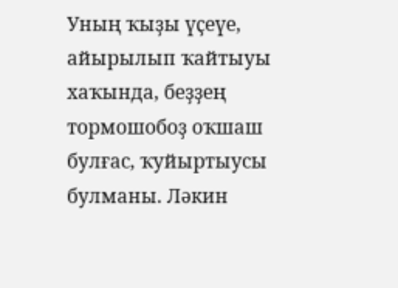Уның ҡыҙы үҫеүе, айырылып ҡайтыуы хаҡында, беҙҙең тормошобоҙ оҡшаш булғас, ҡуйыртыусы булманы. Ләкин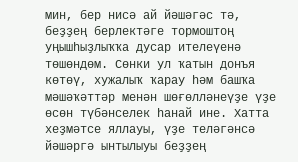мин, бер нисә ай йәшәгәс тә, беҙҙең берлектәге тормоштоң уңышһыҙлыҡҡа дусар ителеүенә төшөндөм. Сөнки ул ҡатын донъя көтөү, хужалыҡ ҡарау һәм башҡа мәшәҡәттәр менән шөғөлләнеүҙе үҙе өсөн түбәнселек һанай ине. Хатта хеҙмәтсе яллауы, үҙе теләгәнсә йәшәргә ынтылыуы беҙҙең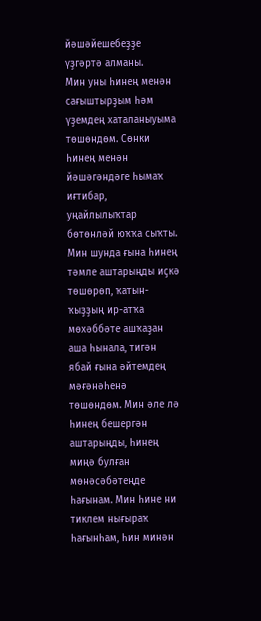йәшәйешебеҙҙе үҙгәртә алманы.
Мин уны һинең менән сағыштырҙым һәм үҙемдең хаталаныуыма төшөндөм. Сөнки һинең менән йәшәгәндәге һымаҡ иғтибар, уңайлылыҡтар бөтөнләй юҡҡа сыҡты. Мин шунда ғына һинең тәмле аштарыңды иҫкә төшөрөп, ҡатын-ҡыҙҙың ир-атҡа мөхәббәте ашҡаҙан аша һынала, тигән ябай ғына әйтемдең мәғәнәһенә төшөндөм. Мин әле лә һинең бешергән аштарыңды, һинең миңә булған мөнәсәбәтеңде һағынам. Мин һине ни тиклем нығыраҡ һағынһам, һин минән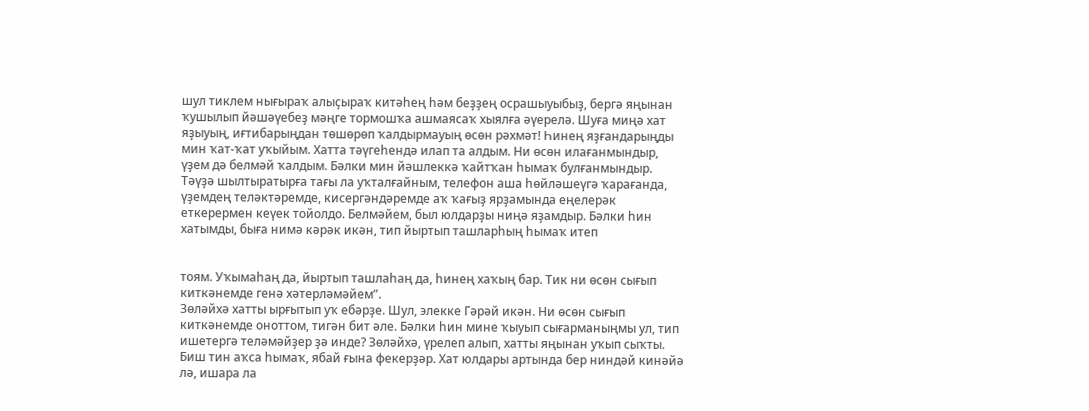шул тиклем нығыраҡ алыҫыраҡ китәһең һәм беҙҙең осрашыуыбыҙ, бергә яңынан ҡушылып йәшәүебеҙ мәңге тормошҡа ашмаясаҡ хыялға әүерелә. Шуға миңә хат яҙыуың, иғтибарыңдан төшөрөп ҡалдырмауың өсөн рәхмәт! Һинең яҙғандарыңды мин ҡат-ҡат уҡыйым. Хатта тәүгеһендә илап та алдым. Ни өсөн илағанмындыр, үҙем дә белмәй ҡалдым. Бәлки мин йәшлеккә ҡайтҡан һымаҡ булғанмындыр. Тәүҙә шылтыратырға тағы ла уҡталғайным, телефон аша һөйләшеүгә ҡарағанда, үҙемдең теләктәремде, кисергәндәремде аҡ ҡағыҙ ярҙамында еңелерәк еткерермен кеүек тойолдо. Белмәйем, был юлдарҙы ниңә яҙамдыр. Бәлки һин хатымды, быға нимә кәрәк икән, тип йыртып ташларһың һымаҡ итеп


тоям. Уҡымаһаң да, йыртып ташлаһаң да, һинең хаҡың бар. Тик ни өсөн сығып киткәнемде генә хәтерләмәйем”.
Зөләйхә хатты ырғытып уҡ ебәрҙе. Шул, элекке Гәрәй икән. Ни өсөн сығып киткәнемде оноттом, тигән бит әле. Бәлки һин мине ҡыуып сығарманыңмы ул, тип ишетергә теләмәйҙер ҙә инде? Зөләйхә, үрелеп алып, хатты яңынан уҡып сыҡты. Биш тин аҡса һымаҡ, ябай ғына фекерҙәр. Хат юлдары артында бер ниндәй кинәйә лә, ишара ла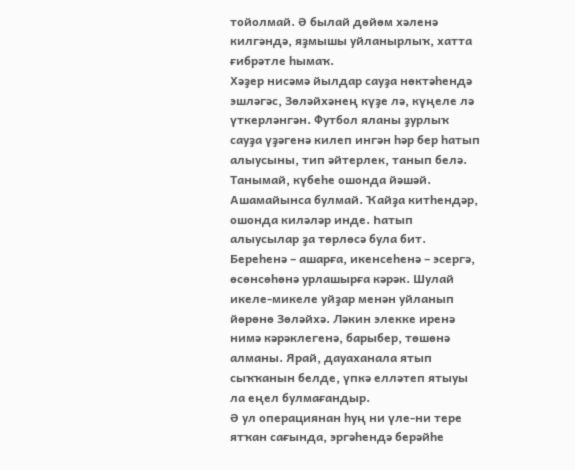тойолмай. Ә былай дөйөм хәленә килгәндә, яҙмышы уйланырлыҡ, хатта ғибрәтле һымаҡ.
Хәҙер нисәмә йылдар сауҙа нөктәһендә эшләгәс, Зөләйхәнең күҙе лә, күңеле лә үткерләнгән. Футбол яланы ҙурлыҡ сауҙа үҙәгенә килеп ингән һәр бер һатып алыусыны, тип әйтерлек, танып белә. Танымай, күбеһе ошонда йәшәй. Ашамайынса булмай. Ҡайҙа китһендәр, ошонда киләләр инде. Һатып алыусылар ҙа төрлөсә була бит. Береһенә – ашарға, икенсеһенә – эсергә, өсөнсөһөнә урлашырға кәрәк. Шулай икеле-микеле уйҙар менән уйланып йөрөнө Зөләйхә. Ләкин элекке иренә нимә кәрәклегенә, барыбер, төшөнә алманы. Ярай, дауаханала ятып сыҡҡанын белде, үпкә елләтеп ятыуы ла еңел булмағандыр.
Ә ул операциянан һуң ни үле-ни тере ятҡан сағында, эргәһендә берәйһе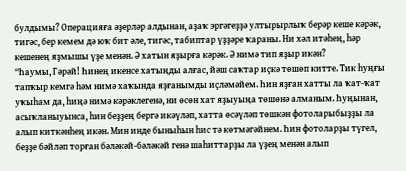булдымы? Операцияға әҙерләр алдынан, аҙаҡ эргәгеҙҙә ултырырлыҡ берәр кеше кәрәк, тигәс, бер кемем дә юҡ бит әле, тигәс, табиптар үҙҙәре ҡараны. Ни хәл итәһең, һәр кешенең яҙмышы үҙе менән. Ә хатын яҙырға кәрәк. Ә нимә тип яҙыр икән?
“Һаумы, Гәрәй! Һинең икенсе хатыңды алғас, йәш саҡтар иҫкә төшөп китте. Тик һуңғы тапҡыр кемгә һәм нимә хаҡында яҙғанымды иҫләмәйем. Һин яҙған хатты ла ҡат-ҡат уҡыһам да, һиңә нимә кәрәклегенә, ни өсөн хат яҙыуыңа төшөнә алманым. Һуңынан, асыҡланыуынса, һин беҙҙең бергә икәүләп, хатта өсәүләп төшкән фотоларыбыҙҙы ла алып киткәнһең икән. Мин инде быныһын һис тә көтмәгәйнем. Һин фотоларҙы түгел, беҙҙе бәйләп торған бәләкәй-бәләкәй генә шаһиттарҙы ла үҙең менән алып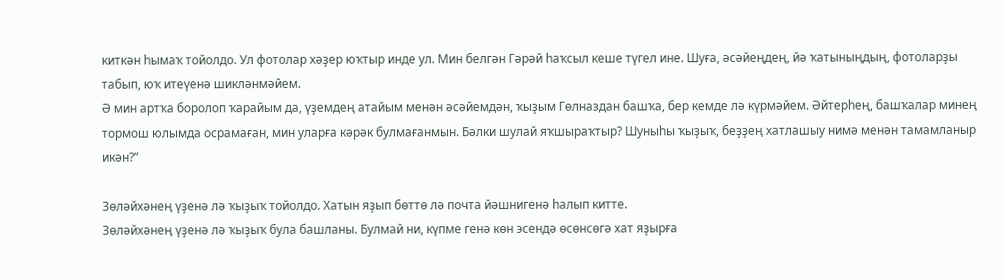киткән һымаҡ тойолдо. Ул фотолар хәҙер юҡтыр инде ул. Мин белгән Гәрәй һаҡсыл кеше түгел ине. Шуға, әсәйеңдең, йә ҡатыныңдың, фотоларҙы табып, юҡ итеүенә шикләнмәйем.
Ә мин артҡа боролоп ҡарайым да, үҙемдең атайым менән әсәйемдән, ҡыҙым Гөлназдан башҡа, бер кемде лә күрмәйем. Әйтерһең, башҡалар минең тормош юлымда осрамаған, мин уларға кәрәк булмағанмын. Бәлки шулай яҡшыраҡтыр? Шуныһы ҡыҙыҡ, беҙҙең хатлашыу нимә менән тамамланыр икән?”

Зөләйхәнең үҙенә лә ҡыҙыҡ тойолдо. Хатын яҙып бөттө лә почта йәшнигенә һалып китте.
Зөләйхәнең үҙенә лә ҡыҙыҡ була башланы. Булмай ни, күпме генә көн эсендә өсөнсөгә хат яҙырға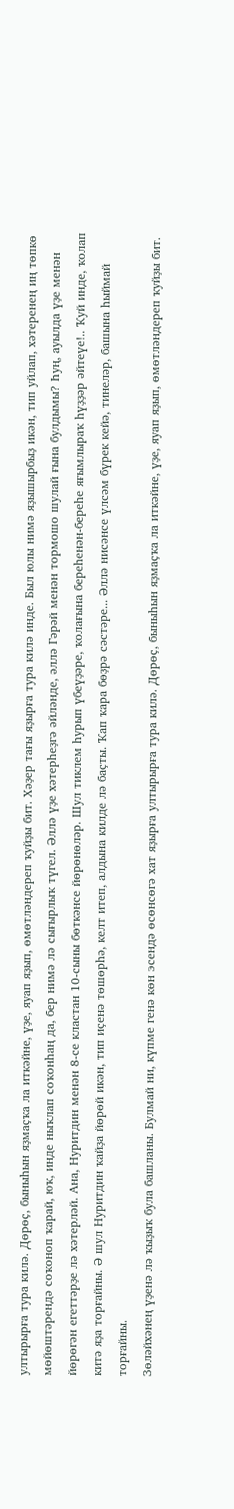ултырырға тура килә. Дөрөҫ, быныһын яҙмаҫҡа ла иткәйне, үҙе, яуап яҙып, өмөтләндереп ҡуйҙы бит. Хәҙер тағы яҙырға тура килә инде. Был юлы нимә яҙышырбыҙ икән, тип уйлап, хәтеренең иң төпкө мөйөштәрендә соҡоноп ҡарай, юҡ, инде ныҡлап соҡонһаң да, бер нимә лә сығырлыҡ түгел. Әллә үҙе хәтерһеҙгә әйләнде, әллә Гәрәй менән тормошо шулай ғына булдымы? Һуң, ауылда үҙе менән йөрөгән егеттәрҙе лә хәтерләй. Ана, Нуритдин менән 8-се кластан 10-сыны бөткәнсе йөрөнөләр. Шул тиклем һурып үбеүҙәре, ҡолағына береһенән-береһе яғымлыраҡ һүҙҙәр әйтеүе!.. Ҡуй инде, ҡолап китә яҙа торғайны. Ә шул Нуритдин ҡайҙа йөрөй икән, тип иҫенә төшөрһә, келт итеп, алдына килде лә баҫты. Ҡап ҡара бөҙрә сәстәре... Әллә нисәнсе үлсәм бүрек кейә, тинеләр, башына һыймай торғайны.
Зөләйхәнең үҙенә лә ҡыҙыҡ була башланы. Булмай ни, күпме генә көн эсендә өсөнсөгә хат яҙырға ултырырға тура килә. Дөрөҫ, быныһын яҙмаҫҡа ла иткәйне, үҙе, яуап яҙып, өмөтләндереп ҡуйҙы бит.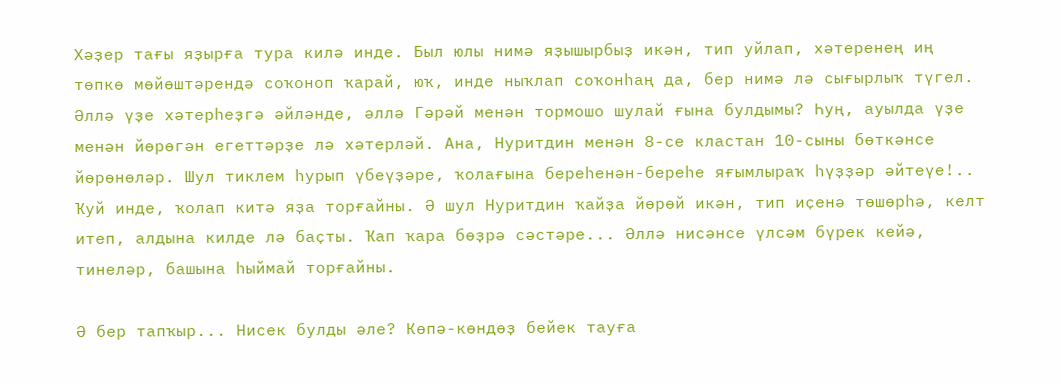Хәҙер тағы яҙырға тура килә инде. Был юлы нимә яҙышырбыҙ икән, тип уйлап, хәтеренең иң төпкө мөйөштәрендә соҡоноп ҡарай, юҡ, инде ныҡлап соҡонһаң да, бер нимә лә сығырлыҡ түгел. Әллә үҙе хәтерһеҙгә әйләнде, әллә Гәрәй менән тормошо шулай ғына булдымы? Һуң, ауылда үҙе менән йөрөгән егеттәрҙе лә хәтерләй. Ана, Нуритдин менән 8-се кластан 10-сыны бөткәнсе йөрөнөләр. Шул тиклем һурып үбеүҙәре, ҡолағына береһенән-береһе яғымлыраҡ һүҙҙәр әйтеүе!.. Ҡуй инде, ҡолап китә яҙа торғайны. Ә шул Нуритдин ҡайҙа йөрөй икән, тип иҫенә төшөрһә, келт итеп, алдына килде лә баҫты. Ҡап ҡара бөҙрә сәстәре... Әллә нисәнсе үлсәм бүрек кейә, тинеләр, башына һыймай торғайны.

Ә бер тапҡыр... Нисек булды әле? Көпә-көндөҙ бейек тауға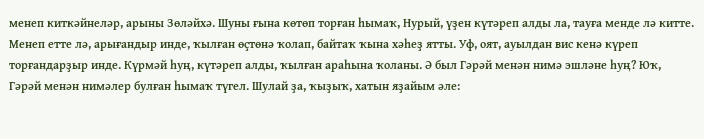менеп киткәйнеләр, арыны Зөләйхә. Шуны ғына көтөп торған һымаҡ, Нурый, үҙен күтәреп алды ла, тауға менде лә китте. Менеп етте лә, арығандыр инде, ҡылған өҫтөнә ҡолап, байтаҡ ҡына хәһеҙ ятты. Уф, оят, ауылдан вис кенә күреп торғандарҙыр инде. Күрмәй һуң, күтәреп алды, ҡылған араһына ҡоланы. Ә был Гәрәй менән нимә эшләне һуң? Юҡ, Гәрәй менән нимәлер булған һымаҡ түгел. Шулай ҙа, ҡыҙыҡ, хатын яҙайым әле: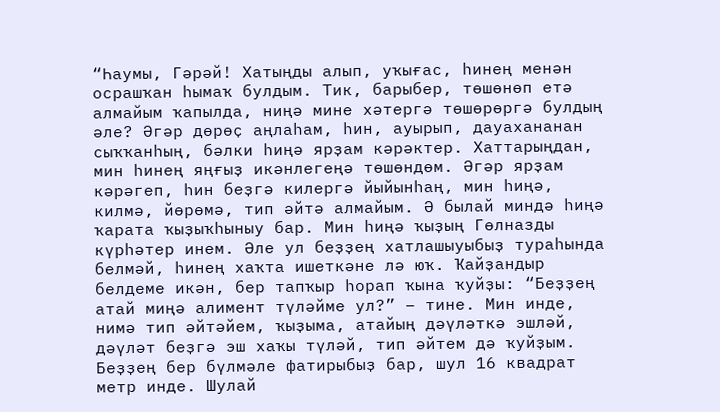“Һаумы, Гәрәй! Хатыңды алып, уҡығас, һинең менән осрашҡан һымаҡ булдым. Тик, барыбер, төшөнөп етә алмайым ҡапылда, ниңә мине хәтергә төшөрөргә булдың әле? Әгәр дөрөҫ аңлаһам, һин, ауырып, дауахананан сыҡҡанһың, бәлки һиңә ярҙам кәрәктер. Хаттарыңдан, мин һинең яңғыҙ икәнлегеңә төшөндөм. Әгәр ярҙам кәрәгеп, һин беҙгә килергә йыйынһаң, мин һиңә, килмә, йөрөмә, тип әйтә алмайым. Ә былай миндә һиңә ҡарата ҡыҙыҡһыныу бар. Мин һиңә ҡыҙың Гөлназды күрһәтер инем. Әле ул беҙҙең хатлашыуыбыҙ тураһында белмәй, һинең хаҡта ишеткәне лә юҡ. Ҡайҙандыр белдеме икән, бер тапҡыр һорап ҡына ҡуйҙы: “Беҙҙең атай миңә алимент түләйме ул?” – тине. Мин инде, нимә тип әйтәйем, ҡыҙыма, атайың дәүләткә эшләй, дәүләт беҙгә эш хаҡы түләй, тип әйтем дә ҡуйҙым. Беҙҙең бер бүлмәле фатирыбыҙ бар, шул 16 квадрат метр инде. Шулай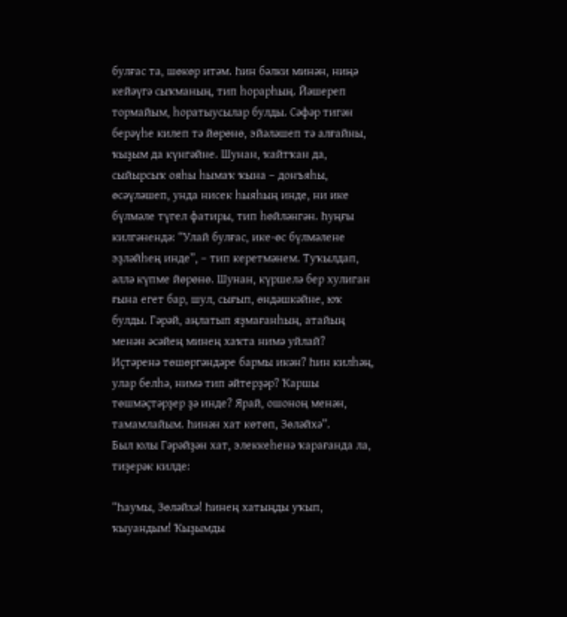булғас та, шөкөр итәм. Һин бәлки минән, ниңә кейәүгә сыҡманың, тип һорарһың. Йәшереп тормайым, һоратыусылар булды. Сәфәр тигән берәүһе килеп тә йөрөнө, эйәләшеп тә алғайны, ҡыҙым да күнгәйне. Шунан, ҡайтҡан да, сыйырсыҡ ояһы һымаҡ ҡына – донъяһы, өсәүләшеп, унда нисек һыяһың инде, ни ике бүлмәле түгел фатиры, тип һөйләнгән. Һуңғы килгәнендә: “Улай булғас, ике-өс бүлмәлене эҙләйһең инде”, – тип керетмәнем. Туҡылдап, әллә күпме йөрөнө. Шунан, күршелә бер хулиган ғына егет бар, шул, сығып, өндәшкәйне, юҡ булды. Гәрәй, аңлатып яҙмағанһың, атайың менән әсәйең минең хаҡта нимә уйлай? Иҫтәренә төшөргәндәре бармы икән? Һин килһәң, улар белһә, нимә тип әйтерҙәр? Ҡаршы төшмәҫтәрҙер ҙә инде? Ярай, ошоноң менән, тамамлайым. Һинән хат көтөп, Зөләйхә”.
Был юлы Гәрәйҙән хат, элеккеһенә ҡарағанда ла, тиҙерәк килде:

“Һаумы, Зөләйхә! Һинең хатыңды уҡып, ҡыуандым! Ҡыҙымды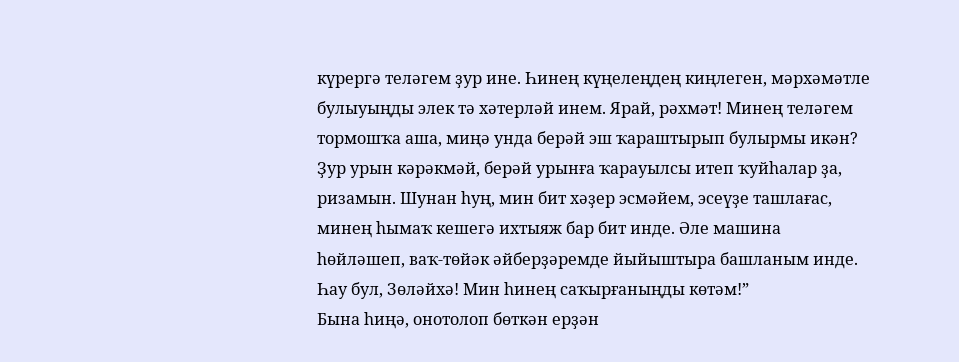күрергә теләгем ҙур ине. Һинең күңелеңдең киңлеген, мәрхәмәтле булыуыңды элек тә хәтерләй инем. Ярай, рәхмәт! Минең теләгем тормошҡа аша, миңә унда берәй эш ҡараштырып булырмы икән? Ҙур урын кәрәкмәй, берәй урынға ҡарауылсы итеп ҡуйһалар ҙа, ризамын. Шунан һуң, мин бит хәҙер эсмәйем, эсеүҙе ташлағас, минең һымаҡ кешегә ихтыяж бар бит инде. Әле машина һөйләшеп, ваҡ-төйәк әйберҙәремде йыйыштыра башланым инде. Һау бул, Зөләйхә! Мин һинең саҡырғаныңды көтәм!”
Бына һиңә, онотолоп бөткән ерҙән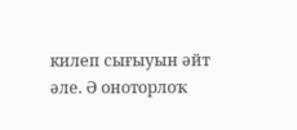килеп сығыуын әйт әле. Ә оноторлоҡ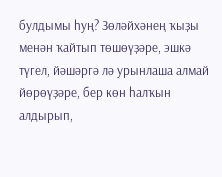булдымы һуң? Зөләйхәнең ҡыҙы менән ҡайтып төшөүҙәре, эшкә түгел, йәшәргә лә урынлаша алмай йөрөүҙәре, бер көн һалҡын алдырып,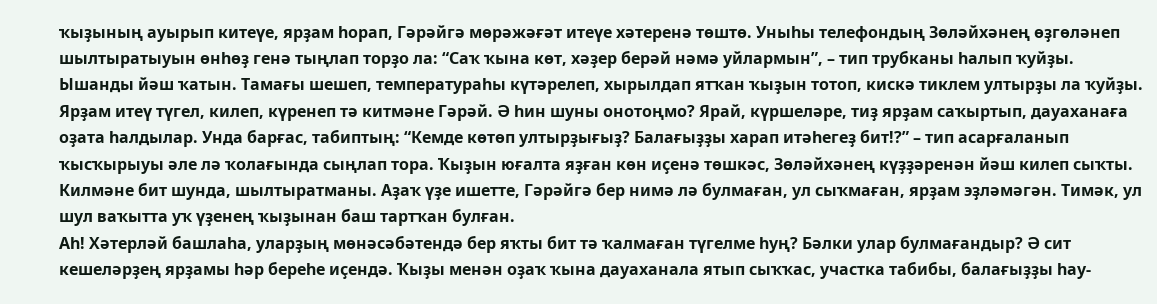ҡыҙының ауырып китеүе, ярҙам һорап, Гәрәйгә мөрәжәғәт итеүе хәтеренә төштө. Уныһы телефондың Зөләйхәнең өҙгөләнеп шылтыратыуын өнһөҙ генә тыңлап торҙо ла: “Саҡ ҡына көт, хәҙер берәй нәмә уйлармын”, – тип трубканы һалып ҡуйҙы.
Ышанды йәш ҡатын. Тамағы шешеп, температураһы күтәрелеп, хырылдап ятҡан ҡыҙын тотоп, кискә тиклем ултырҙы ла ҡуйҙы. Ярҙам итеү түгел, килеп, күренеп тә китмәне Гәрәй. Ә һин шуны онотоңмо? Ярай, күршеләре, тиҙ ярҙам саҡыртып, дауаханаға оҙата һалдылар. Унда барғас, табиптың: “Кемде көтөп ултырҙығыҙ? Балағыҙҙы харап итәһегеҙ бит!?” – тип асарғаланып ҡысҡырыуы әле лә ҡолағында сыңлап тора. Ҡыҙын юғалта яҙған көн иҫенә төшкәс, Зөләйхәнең күҙҙәренән йәш килеп сыҡты. Килмәне бит шунда, шылтыратманы. Аҙаҡ үҙе ишетте, Гәрәйгә бер нимә лә булмаған, ул сыҡмаған, ярҙам эҙләмәгән. Тимәк, ул шул ваҡытта уҡ үҙенең ҡыҙынан баш тартҡан булған.
Аһ! Хәтерләй башлаһа, уларҙың мөнәсәбәтендә бер яҡты бит тә ҡалмаған түгелме һуң? Бәлки улар булмағандыр? Ә сит кешеләрҙең ярҙамы һәр береһе иҫендә. Ҡыҙы менән оҙаҡ ҡына дауаханала ятып сыҡҡас, участка табибы, балағыҙҙы һау-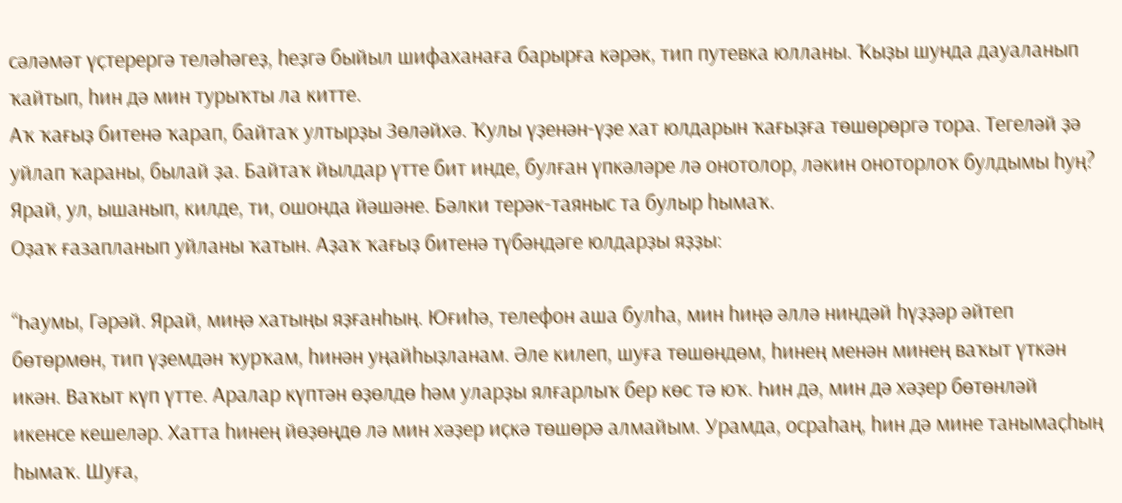сәләмәт үҫтерергә теләһәгеҙ, һеҙгә быйыл шифаханаға барырға кәрәк, тип путевка юлланы. Ҡыҙы шунда дауаланып ҡайтып, һин дә мин турыҡты ла китте.
Аҡ ҡағыҙ битенә ҡарап, байтаҡ ултырҙы Зөләйхә. Ҡулы үҙенән-үҙе хат юлдарын ҡағыҙға төшөрөргә тора. Тегеләй ҙә уйлап ҡараны, былай ҙа. Байтаҡ йылдар үтте бит инде, булған үпкәләре лә онотолор, ләкин оноторлоҡ булдымы һуң? Ярай, ул, ышанып, килде, ти, ошонда йәшәне. Бәлки терәк-таяныс та булыр һымаҡ.
Оҙаҡ ғазапланып уйланы ҡатын. Аҙаҡ ҡағыҙ битенә түбәндәге юлдарҙы яҙҙы:

“Һаумы, Гәрәй. Ярай, миңә хатыңы яҙғанһың. Юғиһә, телефон аша булһа, мин һиңә әллә ниндәй һүҙҙәр әйтеп бөтөрмөн, тип үҙемдән ҡурҡам, һинән уңайһыҙланам. Әле килеп, шуға төшөндөм, һинең менән минең ваҡыт үткән икән. Ваҡыт күп үтте. Аралар күптән өҙөлдө һәм уларҙы ялғарлыҡ бер көс тә юҡ. Һин дә, мин дә хәҙер бөтөнләй икенсе кешеләр. Хатта һинең йөҙөңдө лә мин хәҙер иҫкә төшөрә алмайым. Урамда, осраһаң, һин дә мине танымаҫһың һымаҡ. Шуға,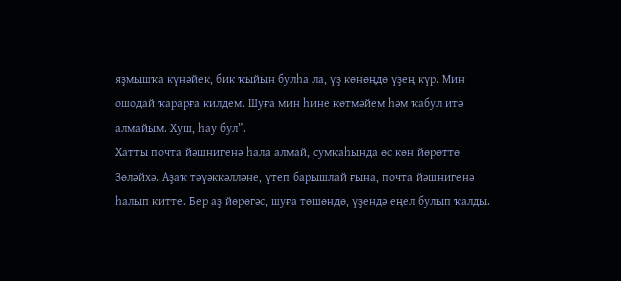яҙмышҡа күнәйек, бик ҡыйын булһа ла, үҙ көнөңдө үҙең күр. Мин ошодай ҡарарға килдем. Шуға мин һине көтмәйем һәм ҡабул итә алмайым. Хуш, һау бул”.
Хатты почта йәшнигенә һала алмай, сумкаһында өс көн йөрөттө Зөләйхә. Аҙаҡ тәүәккәлләне, үтеп барышлай ғына, почта йәшнигенә һалып китте. Бер аҙ йөрөгәс, шуға төшөндө, үҙендә еңел булып ҡалды.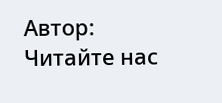Автор:
Читайте нас